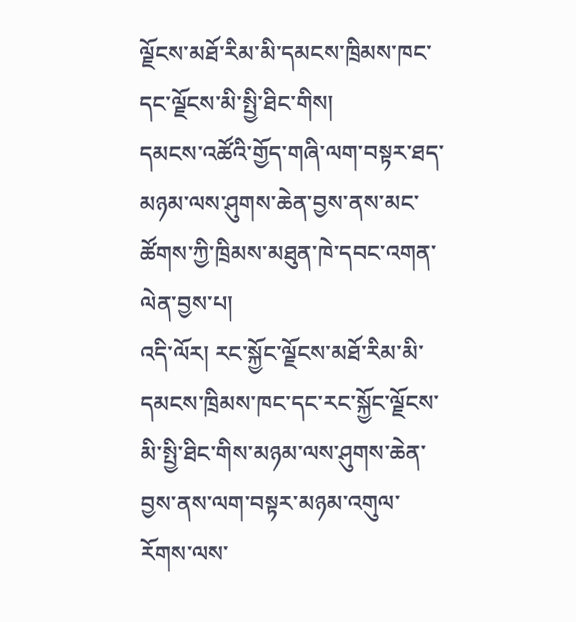ལྗོངས་མཐོ་རིམ་མི་དམངས་ཁྲིམས་ཁང་དང་ལྗོངས་མི་སྤྱི་ཐིང་གིས།
དམངས་འཚོའི་གྱོད་གཞི་ལག་བསྟར་ཐད་མཉམ་ལས་ཤུགས་ཆེན་བྱས་ནས་མང་ཚོགས་ཀྱི་ཁྲིམས་མཐུན་ཁེ་དབང་འགན་ལེན་བྱས་པ།
འདི་ལོར། རང་སྐྱོང་ལྗོངས་མཐོ་རིམ་མི་དམངས་ཁྲིམས་ཁང་དང་རང་སྐྱོང་ལྗོངས་མི་སྤྱི་ཐིང་གིས་མཉམ་ལས་ཤུགས་ཆེན་བྱས་ནས་ལག་བསྟར་མཉམ་འགུལ་རོགས་ལས་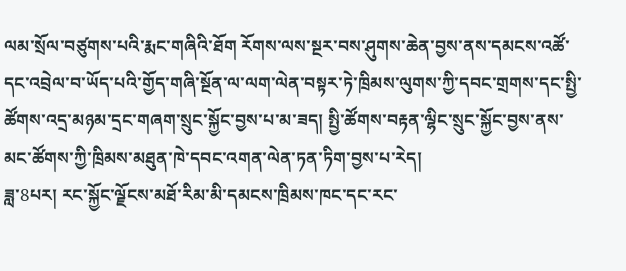ལམ་སྲོལ་བཙུགས་པའི་རྨང་གཞིའི་ཐོག རོགས་ལས་སྔར་བས་ཤུགས་ཆེན་བྱས་ནས་དམངས་འཚོ་དང་འབྲེལ་བ་ཡོད་པའི་གྱོད་གཞི་སྔོན་ལ་ལག་ལེན་བསྟར་ཏེ་ཁྲིམས་ལུགས་ཀྱི་དབང་གྲགས་དང་སྤྱི་ཚོགས་འདྲ་མཉམ་དྲང་གཞག་སྲུང་སྐྱོང་བྱས་པ་མ་ཟད། སྤྱི་ཚོགས་བརྟན་ལྷིང་སྲུང་སྐྱོང་བྱས་ནས་མང་ཚོགས་ཀྱི་ཁྲིམས་མཐུན་ཁེ་དབང་འགན་ལེན་ཏན་ཏིག་བྱས་པ་རེད།
ཟླ་8པར། རང་སྐྱོང་ལྗོངས་མཐོ་རིམ་མི་དམངས་ཁྲིམས་ཁང་དང་རང་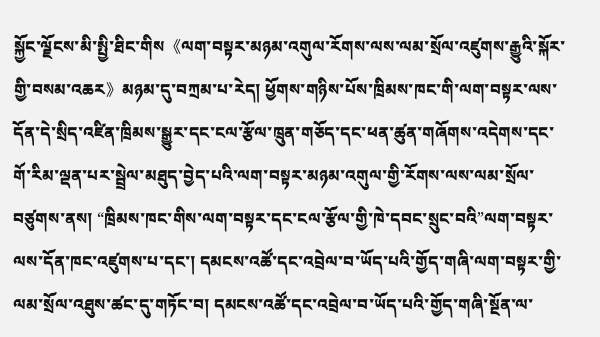སྐྱོང་ལྗོངས་མི་སྤྱི་ཐིང་གིས《ལག་བསྟར་མཉམ་འགུལ་རོགས་ལས་ལམ་སྲོལ་འཛུགས་རྒྱུའི་སྐོར་གྱི་བསམ་འཆར》མཉམ་དུ་བཀྲམ་པ་རེད། ཕྱོགས་གཉིས་པོས་ཁྲིམས་ཁང་གི་ལག་བསྟར་ལས་དོན་དེ་སྲིད་འཛིན་ཁྲིམས་སྒྱུར་དང་ངལ་རྩོལ་ཁྲུན་གཅོད་དང་ཕན་ཚུན་གཞོགས་འདེགས་དང་གོ་རིམ་ལྡན་པར་སྦྲེལ་མཐུད་བྱེད་པའི་ལག་བསྟར་མཉམ་འགུལ་གྱི་རོགས་ལས་ལམ་སྲོལ་བཙུགས་ནས། “ཁྲིམས་ཁང་གིས་ལག་བསྟར་དང་ངལ་རྩོལ་གྱི་ཁེ་དབང་སྲུང་བའི”ལག་བསྟར་ལས་དོན་ཁང་འཛུགས་པ་དང་། དམངས་འཚོ་དང་འབྲེལ་བ་ཡོད་པའི་གྱོད་གཞི་ལག་བསྟར་གྱི་ལམ་སྲོལ་འཐུས་ཚང་དུ་གཏོང་བ། དམངས་འཚོ་དང་འབྲེལ་བ་ཡོད་པའི་གྱོད་གཞི་སྔོན་ལ་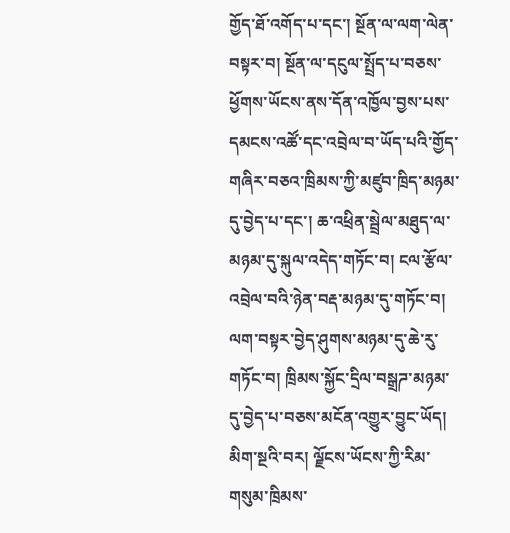གྱོད་ཐོ་འགོད་པ་དང་། སྔོན་ལ་ལག་ལེན་བསྟར་བ། སྔོན་ལ་དངུལ་སྤྲོད་པ་བཅས་ཕྱོགས་ཡོངས་ནས་དོན་འཁྱོལ་བྱས་པས་དམངས་འཚོ་དང་འབྲེལ་བ་ཡོད་པའི་གྱོད་གཞིར་བཅའ་ཁྲིམས་ཀྱི་མཛུབ་ཁྲིད་མཉམ་དུ་བྱེད་པ་དང་། ཆ་འཕྲིན་སྦྲེལ་མཐུད་ལ་མཉམ་དུ་སྐུལ་འདེད་གཏོང་བ། ངལ་རྩོལ་འབྲེལ་བའི་ཉེན་བརྡ་མཉམ་དུ་གཏོང་བ། ལག་བསྟར་བྱེད་ཤུགས་མཉམ་དུ་ཆེ་རུ་གཏོང་བ། ཁྲིམས་སྐྱོང་དྲིལ་བསྒྲཌ་མཉམ་དུ་བྱེད་པ་བཅས་མངོན་འགྱུར་བྱུང་ཡོད། མིག་སྔའི་བར། ལྗོངས་ཡོངས་ཀྱི་རིམ་གསུམ་ཁྲིམས་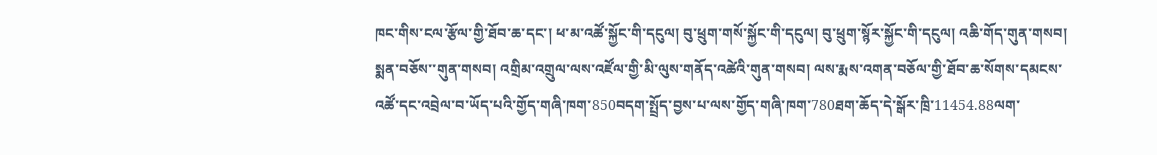ཁང་གིས་ངལ་རྩོལ་གྱི་ཐོབ་ཆ་དང་། ཕ་མ་འཚོ་སྐྱོང་གི་དངུལ། བུ་ཕྲུག་གསོ་སྐྱོང་གི་དངུལ། བུ་ཕྲུག་སྙོར་སྐྱོང་གི་དངུལ། འཆི་གོད་གུན་གསབ། སྨན་བཅོས་་གུན་གསབ། འགྲིམ་འགྲུལ་ལས་འཛོལ་གྱི་མི་ལུས་གནོད་འཚེའི་གུན་གསབ། ལས་རྨས་འགན་བཅོལ་གྱི་ཐོབ་ཆ་སོགས་དམངས་འཚོ་དང་འབྲེལ་བ་ཡོད་པའི་གྱོད་གཞི་ཁག་850བདག་སྤྲོད་བྱས་པ་ལས་གྱོད་གཞི་ཁག་780ཐག་ཆོད་དེ་སྒོར་ཁྲི་11454.88ལག་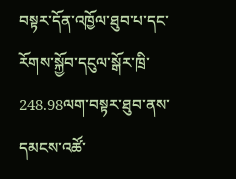བསྟར་དོན་འཁྱོལ་ཐུབ་པ་དང་རོགས་སྐྱོབ་དངུལ་སྒོར་ཁྲི་248.98ལག་བསྟར་ཐུབ་ནས་དམངས་འཚོ་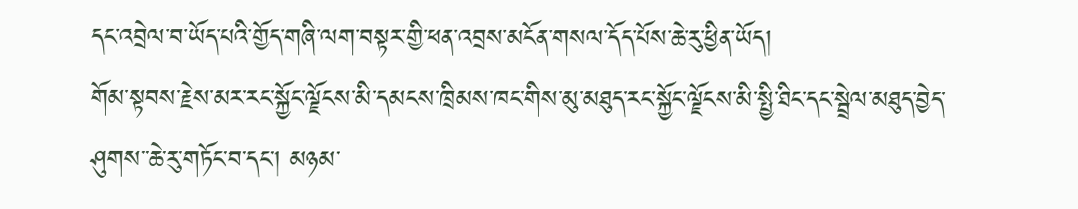དང་འབྲེལ་བ་ཡོད་པའི་གྱོད་གཞི་ལག་བསྟར་གྱི་ཕན་འབྲས་མངོན་གསལ་དོད་པོས་ཆེ་རུ་ཕྱིན་ཡོད།
གོམ་སྟབས་རྗེས་མར་རང་སྐྱོང་ལྗོངས་མི་དམངས་ཁྲིམས་ཁང་གིས་མུ་མཐུད་རང་སྐྱོང་ལྗོངས་མི་སྤྱི་ཐིང་དང་སྦྲེལ་མཐུད་བྱེད་ཤུགས་་ཆེ་རུ་གཏོང་བ་དང་། མཉམ་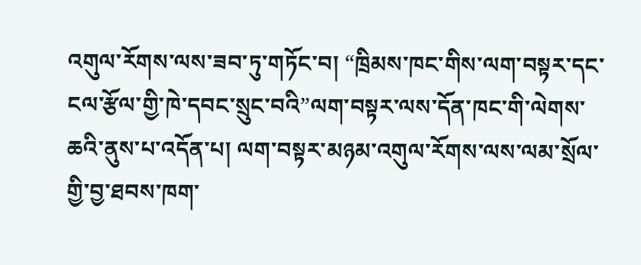འགུལ་རོགས་ལས་ཟབ་ཏུ་གཏོང་བ། “ཁྲིམས་ཁང་གིས་ལག་བསྟར་དང་ངལ་རྩོལ་གྱི་ཁེ་དབང་སྲུང་བའི”ལག་བསྟར་ལས་དོན་ཁང་གི་ལེགས་ཆའི་ནུས་པ་འདོན་པ། ལག་བསྟར་མཉམ་འགུལ་རོགས་ལས་ལམ་སྲོལ་གྱི་བྱ་ཐབས་ཁག་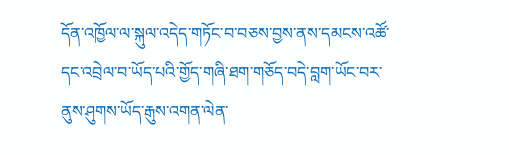དོན་འཁྱོལ་ལ་སྐུལ་འདེད་གཏོང་བ་བཅས་བྱས་ནས་དམངས་འཚོ་དང་འབྲེལ་བ་ཡོད་པའི་གྱོད་གཞི་ཐག་གཅོད་བདེ་བླག་ཡོང་བར་ནུས་ཤུགས་ཡོད་རྒུས་འགན་ལེན་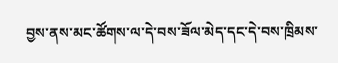བྱས་ནས་མང་ཚོགས་ལ་དེ་བས་ཟོལ་མེད་དང་དེ་བས་ཁྲིམས་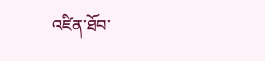འཛིན་ཐོབ་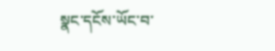སྣང་དངོས་ཡོང་བ་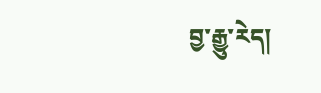བྱ་རྒྱུ་རེད།